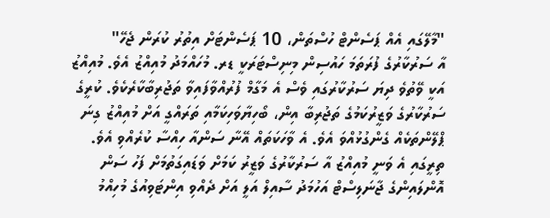"މާލޭގައި އެއް ޕަސެންޓް ހުސްތަން، 10 ޕަސެންޓަށް އިތުރު ކުރަން ޖެހޭ"
އާ ސަރުކާރުގެ ފުރަތަމަ ހައުސިން މިނިސްޓަރަކީ ޑރ. މުހައްމަދު މުއިއްޒު އެވެ. މުއިއްޒު އަކީ ވޭތުވެ ދިޔަ ސަރުކާރުގައި ވެސް އެ މަގާމް ފުރުއްވާފައިވާ ތަޖުރިބާކާރެކެވެ. ކުރީގެ ސަރުކާރުގެ ވަޒީރުކަމުގެ ތަޖުރިބާ އިން، ބޯހިޔާވަހިކަމާއި ތަރައްގީ އަށް މުއިއްޒު ގިނަ ޕްލޭންތަކެއް ގެންގުޅުއްވަ އެވެ. އެ ވާހަކަތައް އޭނާ ސަންއާ ހިއްސާ ކުރެއްވި އެވެ.
ތިރީގައި އެ ވަނީ މުއިއްޒު އާ ސަރުކާރުގެ ވަޒީރު ކަމަށް ވަޑައިގަތުމަށް ފަހު ސަން އޮންލައިންގެ ޖާނަލިސްޓް އަހުމަދު ސާއިލް އަލީ އަށް ދެއްވި އިންޓަވިއުގެ މުހިއްމު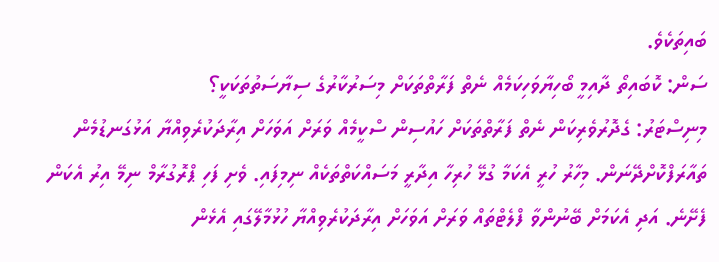ބައިތަކެވެ.
ސަން: ކޮބައިތޯ ދާއިމީ ބޯހިޔާވަހިކަމެއް ނެތް ފަރާތްތަކަށް މިސަރުކާރުގެ ސިޔާސަތުތަކަކީ؟
މިނިސްޓަރު: ގެދޮރުވެރިކަން ނެތް ފަރާތްތަކަށް ހައުސިން ސްކީމެއް ވަރަށް އަވަހަށް އިރާދަކުރެވިއްޔާ އަޅުގަނޑުމެން ތައާރަފްކޮށްދޭނަން. މިހާރު ހުރީ އެކަމާ ގުޅޭ ހުރިހާ އިދާރީ މަސައްކަތްތަކެއް ނިމިފައި. ވެށި ފަހި ޕްރޮގުރާމް ނިމޭ އިރު އެކަން ފެށޭނެ. އަދި އެކަމަށް ބޭނުންވާ ފްލެޓްތައް ވަރަށް އަވަހަށް އިރާދަކުރެވިއްޔާ ހުޅުމާލޭގައި އެޅެން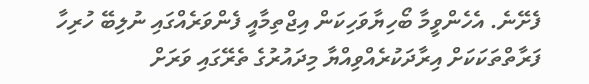ފެށޭނެ. އެހެންވީމާ ބޯހިޔާވަހިކަން އިޖްތިމާއީ ފެންވަރެއްގައި ނުލިބޭ ހުރިހާ ފަރާތްތަކަކަށް އިރާދަކުރެއްވިއްޔާ މިދައުރުގެ ތެރޭގައި ވަރަށް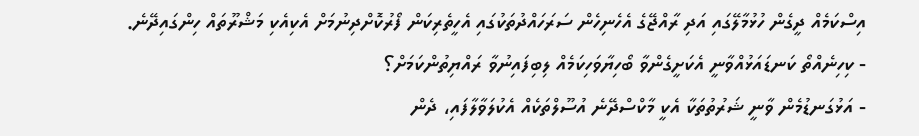އިސްކަމެއް ދީގެން ހުޅުމާލޭގައި އަދި ރާއްޖޭގެ އެހެނިހެން ސަރަހައްދުތަކުގައި އެހީތެރިކަން ފޯރުކޮށްދިނުމަށް އެކިއެކި މަޝްރޫތައް ހިންގައިދޭނެ.
- ކިހިނެއްތޯ ކަނޑައަޅުއްވާނީ އެކަށީގެންވާ ބޯހިޔާވަހިކަމެއް ލިބިފައިނުވާ ރައްޔިތުންކަމަށް؟
- އަޅުގަނޑުމެން ވާނީ ޝަރުތުތަކާ އެކީ މާކްސްދޭނެ އުސޫލްތަކެއް އެކުލަވާލާފައި، ދެން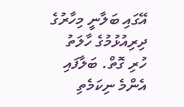އޭގައި ބަލާނީ މިހާރުގެ ދިރިއުޅުމުގެ ހާލަތު ހުރި ގޮތް. ބަލާފައި އެންމެ ނިކަމެތި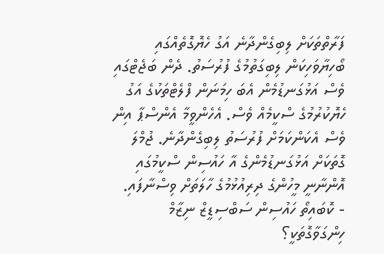ފަރާތްތަކަށް ލިބިގެންދާނެ އަގު ހެޔޮގޮތެއްގައި ބޯހިޔާވަހިކަން ލިބިގަތުމުގެ ފުރުސަތު. ދެން ބަޖެޓްގައި ވެސް އަޅުގަނޑުމެން އެބަ ހިމަނަން ފްލެޓްތަކުގެ އަގު ހެޔޮކުރުމުގެ ސްކީމެއް ވެސް. އެހެންވީމާ އެންސްޕާ އިން ވެސް އެކަންކަމަށް ފުރުސަތު ލިބިގެންދާނެ. ޖުމްލަ ގޮތަކަށް އަޅުގަނޑުމެންގެ އާ ހައުސިން ސްކީމުގައި އޮންނާނީ މީހުންގެ ދިރިއުޅުމުގެ ހާލަތަށް ވިސްނާފައި.
- ކޮބައިތޯ ހައުސިން ސަބްސިޑީޒް ނިޒާމް ހިންގަވާގޮތަކީ؟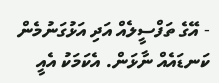- އޭގެ ތަފްސީލެއް އަދި އަޅުގަނުމެން ކަނޑައެއް ނާޅަން. އެކަމަކު އެއީ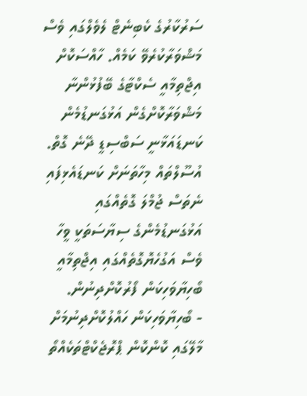ސަރުކާރުގެ ކެބިނެޓް ލެވެލްގައި ވެސް މަޝްވަރާކުރެވޭ ކަމެއް. ހާއްސަކޮށް އިޖްތިމާއީ ސެކްޓާގެ ބޭފުޅުންނާ މަޝްވަރާކޮށްގެން އަޅުގަނޑުމެން ކަނޑައަޅާނީ ސަބްސިޑީ ދޭނެ ގޮތް. އުސޫލްތައް މިހާތަނަށް ކަނޑައެޅިފައި ނެތަސް ޖުމްލަ ގޮތެއްގައި އަޅުގަނޑުމެންގެ ސިޔާސަތަކީ ވީހާ ވެސް އަގުހެޔޮގޮތެއްގައި އިޖްތިމާއީ ބޯހިޔާވަހިކަން ފޯރުކޮށްދިނުން.
- ބޯހިޔާވަހިކަން ހައްލުކޮށްދިނުމަށް މާލޭގައި ކޮންކޮން ޕްރޮޖެކްޓްތަކެއްތޯ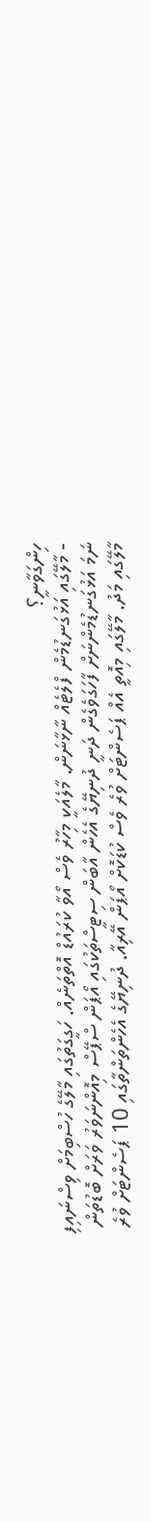ހިންގަވާނީ؟
- މާލޭގައި އަޅުގަނޑުމެން ފްލެޓެއް ނާޅާނަން. މާލެއަކީ މިހާރު ވެސް އޯވާ ކުރައުޑް އޮތްތަނެއް. ހަގީގަތުގައި މާލޭގެ ހުސްބިމަށް ވިސްނައިފި ނަމަ އަޅުގަނޑުމެންނަށް ފާހަގަވެގެން ދަނީ ދުނިޔޭގެ އެހެން އާބަން ސިޓީސްތަކުގައި އޯޕަން ސްޕޭސް މިއޮންނަވަރު ވަރަށް ބޮޑުތަން މާލޭގައި މަދު. މާލޭގައި މިއޮތީ އެއް ޕަސެންޓަށް ވުރެ ވެސް ކުޑަކޮށް އޯޕަން އޭރިއާ. ދުނިޔޭގެ އެހެންތަންތާގައި 10 ޕަސެންޓަށް ވުރެ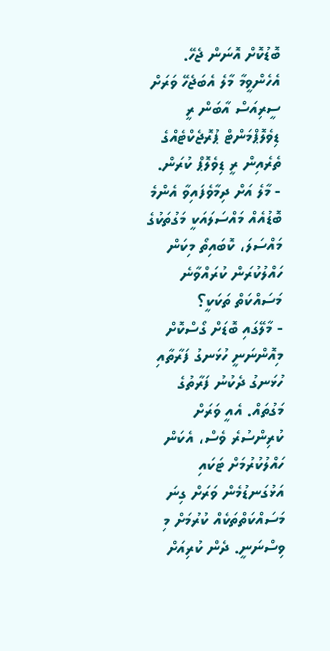ބޮޑުކޮށް އޮނަން ޖެހޭ. އެހެންވީމާ މާލެ އެބަޖެހޭ ވަރަށް ސީރިއަސް އާބަން ރީ ޑިވެލޮޕްމަންޓް ޕުރޮޖެކްޓެއްގެ ތެރެއިން ރީ ޑިވެލޮޕް ކުރަން.
- މާލެ އަށް ދިމާވެފައިވާ އެންމެ ބޮޑުއެއް މައްސަލައަކީ މަގުތަކުގެ މައްސަލަ، ކޮބައިތޯ މިކަން ހައްލުކުރަން ކުރައްވާނެ މަސައްކަތް ތަކަކީ؟
- މާލޭގައި ބޮޑަށް ގޯސްކޮށް މިއޮންނަނީ ހުޅަނގު ފަރާތާއި ހުޅަނގު ދެކުނު ފަރާތުގެ މަގުތައް. އެއީ ވަރަށް ކުރިންސުރެ ވެސް، އެކަން ހައްލުކުރުމަށް ޓަކައި އަޅުގަނޑުމެން ވަރަށް ގިނަ މަސައްކަތްތަކެއް ކުރުމަށް މި ވިސްނަނީ. ދެން ކުރިއަށް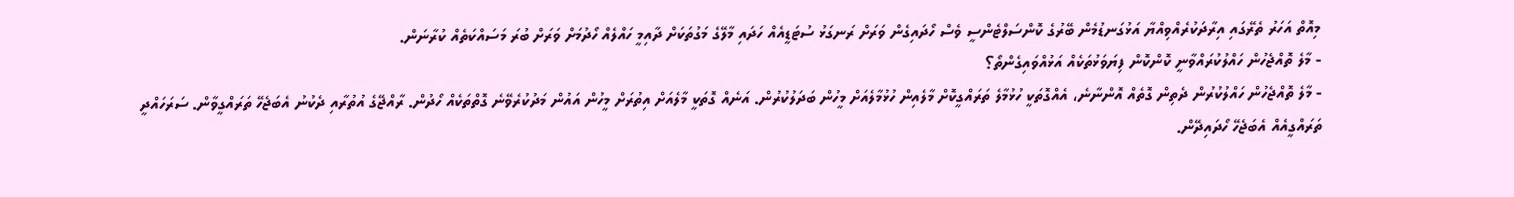މިއޮތް އަހަރު ތެރޭގައި އިރާދަކުރެއްވިއްޔާ އަޅުގަނޑުމެން ބޭރުގެ ކޮންސަލްޓެންސީ ވެސް ހޯދައިގެން ވަރަށް ރަނގަޅު ސުޓަޑީއެއް ހަދައި މާލޭގެ މަގުތަކަށް ދާއިމީ ހައްލެއް ހޯދުމަށް ވަރަށް ބުރަ މަސައްކަތެއް ކުރާނަން.
- މާލެ ތޮއްޖެހުން ހައްލުކުރައްވާނީ ކޮންކޮން ފިޔަވަޅުތަކެއް އަޅުއްވައިގެންތޯ؟
- މާލެ ތޮއްޖެހުން ހައްލުކުރުން ދެތިން ގޮތެއް އޮންނާނެ، އެއްގޮތަކީ ހުޅުމާލެ ތަރައްގީކޮށް މާލެއިން ހުޅުމާލެއަށް މީހުން ބަދަލުކުރުން. އަނެއް ގޮތަކީ މާލެއަށް އިތުރަށް މީހުން އައުން މަދުކުރެވޭނެ ގޮތްތަކެއް ހޯދުން. ރާއްޖޭގެ އުތުރާއި ދެކުނު އެބަޖެހޭ ތަރައްގީވާން. ސަރަހައްދީ ތަރައްގީއެއް އެބަޖެހޭ ހޯދައިދޭން.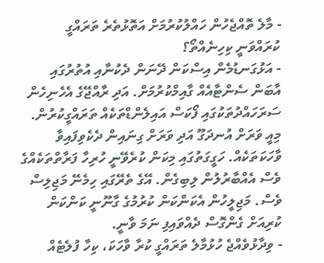- މާލެ ތޮއްޖެހުން ހައްލުކުރުމަށް އަތޮޅުތެރެ ތަރައްގީ ކުރައްވަނީ ކިހިނެއްތޯ؟
- އަޅުގަނޑުމެން އިސްކަން ދޭނަން ދެކުނާއި އުތުރުގައި އާބަން ސެންޓާއެއް ގާއިމްކުރުމަށް. އަދި ރާއްޖޭގެ އެހެނިހެން ސަރަހައްދުތަކުގައި ފޯކަސް އައިލެންޑްތަކެއް ތަރައްގީކުރުން. މިއީ ވަރަށް އުނދަގޫ އަދި ވަރަށް ގިނައިން ދެކެވިފައިވާ ވާހަކަތަކެއް. ހަގީގަތުގައި މިކަން ކުރެވޭނީ ހުރިހާ ފަރާތްތަކެއްގެ ވެސް އެއްބާރުލުން ލިބިގެން. އޭގެ ތެރޭގައި ހިމެނޭ މަޖިލިސް ވެސް. މަޖިލީހުން އެކަންކަން ކުރުމުގެ ގާނޫނީ ކަންކަން ކުރިއަށް ގެންގޮސް ދެއްވައިފި ނަމަ ވާނީ.
- ވިދާޅުވެއްޖެ ހުޅުމާލެ ތަރައްގީ ކުރާ ވާހަކަ، ކިހާ ފުލެޓެއް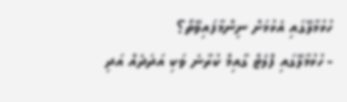ހުޅުމާލޭގައި އެޅުމަށް ނިންމާފައިވޭތޯ؟
- ހުޅުމާލޭގައި ފްލެޓް ގާއިމް ކުރާނެ ވަކި އަދަދެއް އަދި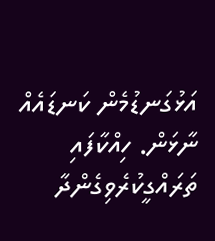އަޅުގަނޑުމެން ކަނޑައެއް ނާޅަން. ހިއްކާފައި ތަރައްގީކުރެވިގެންދާ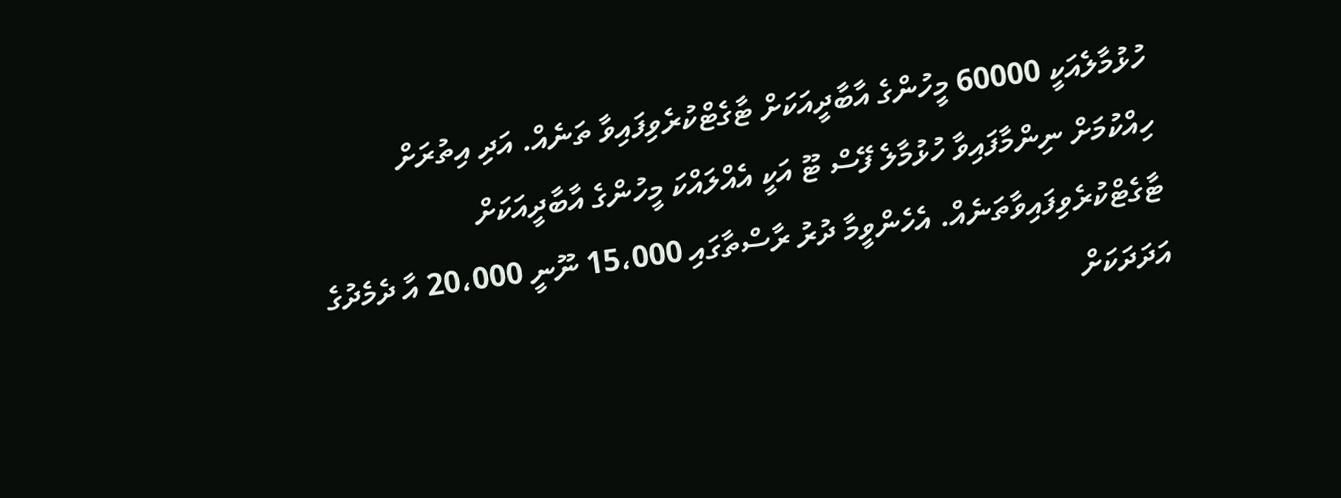ހުޅުމާލެއަކީ 60000 މީހުންގެ އާބާދީއަކަށް ޓާގެޓްކުރެވިފައިވާ ތަނެއް. އަދި އިތުރަށް ހިއްކުމަށް ނިންމާފައިވާ ހުޅުމާލެ ފޭސް ޓޫ އަކީ އެއްލައްކަ މީހުންގެ އާބާދީއަކަށް ޓާގެޓްކުރެވިފައިވާތަނެއް. އެހެންވީމާ ދުރު ރާސްތާގައި 15،000 ނޫނީ 20،000 އާ ދެމެދުގެ އަދަދަކަށް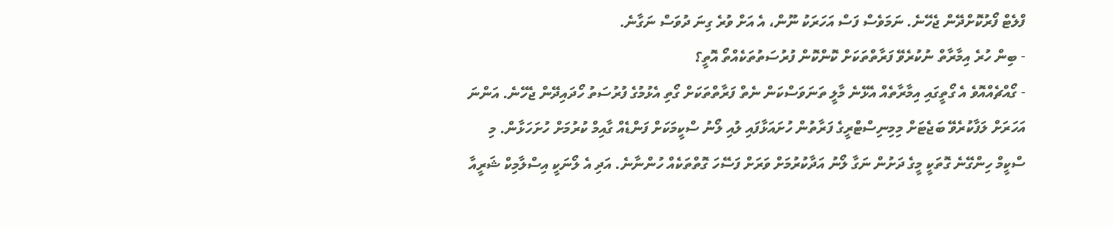ފްލެޓް ފޯރުކޮށްދޭން ޖެހޭނެ. ނަމަވެސް ފަސް އަހަރަކު ނޫން، އެ އަށް ވުރެ ގިނަ ދުވަސް ނަގާނެ.
- ބިން ހުރެ އިމާރާތް ނުކުރެވޭ ފަރާތްތަކަށް ކޮންކޮން ފުރުސަތުތަކެއްތޯ އޮތީ؟
- ގޯއްޗެއްއޮވެ އެ ގޯތީގައި އިމާރާތެއް އެޅޭނެ މާލީ ތަނަވަސްކަން ނެތް ފަރާތްތަކަށް ގޯތި އެޅުމުގެ ފުރުސަތު ހޯދައިދޭން ޖެހޭނެ. އަންނަ އަހަރަށް ލަފާކުރެވޭ ބަޖެޓަށް މިމިނިސްޓްރީގެ ފަރާތުން ހުށައަޅާފައި ލުއި ލޯނު ސްކީމަކަށް ފަންޑެއް ގާއިމް ކުރުމަށް ހުށަހަޅާން. މި ސްކީމް ހިންގޭނެ ގޮތަކީ މީގެ ދަށުން ނަގާ ލޯނު އަދާކުރުމަށް ވަރަށް ފަސޭހަ ގޮތްތަކެއް ހުންނާނެ. އަދި އެ ލޯނަކީ އިސްލާމިކް ޝަރީއާ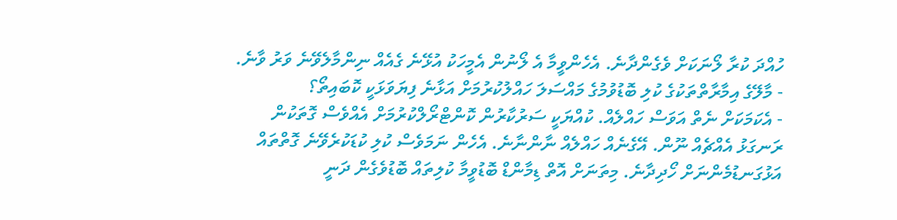ހުއްދަ ކުރާ ލޯނަކަށް ވެގެންދާނެ. އެހެންވީމާ އެ ލޯނުން އެމީހަކު އުޅޭނެ ގެއެއް ނިންމާލެވޭނެ ވަރު ވާނެ.
- މާލޭގެ އިމާރާތްތަކުގެ ކުލި ބޮޑުވުމުގެ މައްސަލަ ހައްލުކުރުމަށް އަޅާނެ ފިޔަވަޅަކީ ކޮބައިތޯ؟
- އެކަމަކަށް ނެތް އަވަސް ހައްލެއް. ކުއްޔަކީ ސަރުކާރުން ކޮންޓްރޯލްކުރުމަށް އެއްވެސް ގޮތަކުން ރަނގަޅު އެއްޗެއް ނޫން. އޭގެނެއް ހައްލެއް ނާންނާނެ. އެހެން ނަމަވެސް ކުލި ކުޑަކުރެވޭނެ ގޮތްތައް އަޅުގަނޑުމެންނަށް ހޯދިދާނެ. މިތަނަށް އޮތް ޑިމާންޑް ބޮޑުވީމާ ކުލިތައް ބޮޑުވެގެން ދަނީ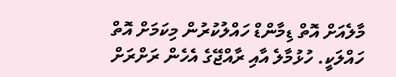މާލެއަށް އޮތް ޑިމާންޑް ހައްލުކުރުން މިކަމަށް އޮތް ހައްލަކީ. ހުޅުމާލެ އާއި ރާއްޖޭގެ އެހެން ރަށްރަށް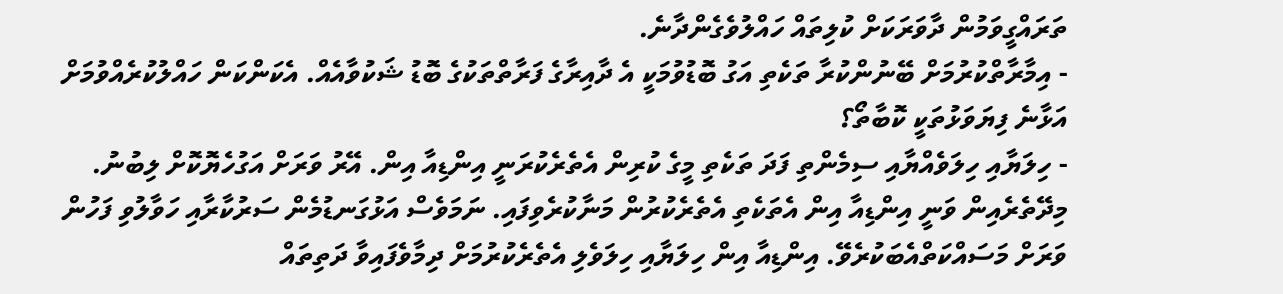ތަރައްގީވަމުން ދާވަރަކަށް ކުލިތައް ހައްލުވެގެންދާނެ.
- އިމާރާތްކުރުމަށް ބޭނުންކުރާ ތަކެތި އަގު ބޮޑުވުމަކީ އެ ދާއިރާގެ ފަރާތްތަކުގެ ބޮޑު ޝަކުވާއެއް. އެކަންކަން ހައްލުކުރެއްވުމަށް އަޅާނެ ފިޔަވަޅުތަކީ ކޮބާތޯ؟
- ހިލަޔާއި ހިލަވެއްޔާއި ސިމެންތި ފަދަ ތަކެތި މީގެ ކުރިން އެތެރެކުރަނީ އިންޑިއާ އިން. އޭރު ވަރަށް އަގުހެޔޮކޮށް ލިބުނު. މިދޭތެރެއިން ވަނީ އިންޑިއާ އިން އެތަކެތި އެތެރެކުރުން މަނާކުރެވިފައި. ނަމަވެސް އަޅުގަނޑުމެން ސަރުކާރާއި ހަވާލުވި ފަހުން ވަރަށް މަސައްކަތްއެބަކުރެވޭ. އިންޑިއާ އިން ހިލަޔާއި ހިލަވެލި އެތެރެކުރުމަށް ދިމާވެފައިވާ ދަތިތައް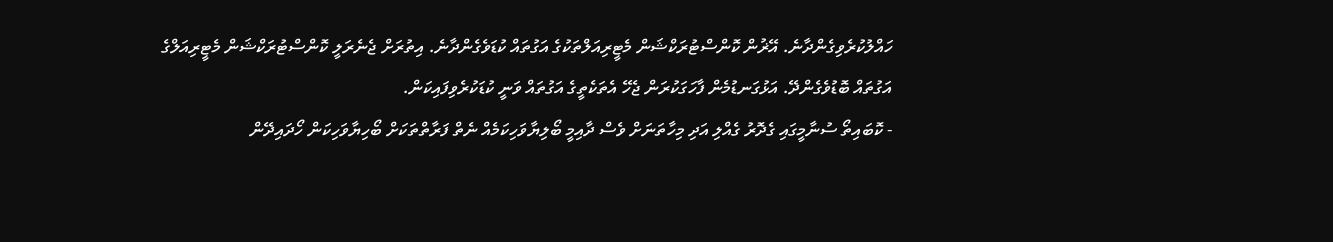ހައްލުކުރެވިގެންދާނެ. އޭޜުން ކޮންސްޓުރަކްޝަން މެޓީރިއަލްތަކުގެ އަގުތައް ކުޑަވެގެންދާނެ. އިތުރަށް ޖެނެރަލީ ކޮންސްޓުރަކްޝަން މެޓީރިއަލްގެ އަގުތައް ބޮޑުވެގެންދޭ. އަޅުގަނޑުމެން ފާހަގަކުރަން ޖެހޭ އެތަކެތީގެ އަގުތައް ވަނީ ކުޑަކުރެވިފައިކަން.
- ކޮބައިތޯ ސުނާމީގައި ގެދޮރު ގެއްލި އަދި މިހާތަނަށް ވެސް ދާއިމީ ބޯލިޔާވަހިކަމެއް ނެތް ފަރާތްތަކަށް ބޯހިޔާވަހިކަން ހޯދައިދޭން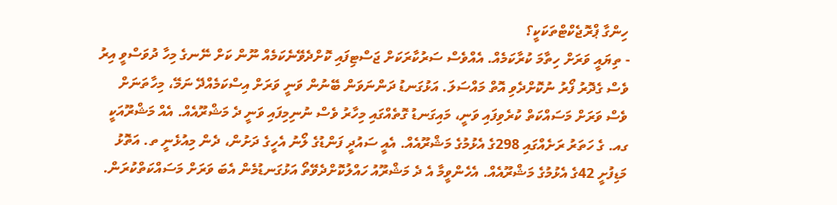ހިންގާ ޕްރޮޖެކްޓްތަކަކީ؟
- ތިޔައީ ވަރަށް ހިތާމަ ކުރާކަމެއް. އެއްވެސް ސަރުކާރަކަށް ޖަސްޓިފައި ކޮށްދެވޭނެކަމެއް ނޫން ކަށް ނޭނގެ މިހާ ދުވަސްވީ އިރު ވެސް ގެދޮރު ފޯރު ނުކޮށްދެވި އޮތް މައްސަލަ. އަޅުގަނޑު ދަންނަވަން ބޭނުން ވަނީ ވަރަށް އިސްކަމެއްދޭ ނަމޭ، މިހާތަނަށް ވެސް ވަރަށް މަސައްކަތް ކުރެވިފައި ވަނީ، މައިގަނޑު ގޮތެއްގައި މިހާރު ވެސް ނުނިމިފައި ވަނީ ދެ މަޝްރޫއެއް. އެއް މަޝްރޫއަކީ ގއ. ގެ ހަތަރު ރަށެއްގައި 298ގެ އެޅުމުގެ މަޝްރޫއެއް. އެއީ ސައުދީ ފަންޑުގެ ލޯނު އެހީގެ ދަށުން، ދެން މިއުޅެނީ ތ. އަތޮޅު މަޑިފުށީ 42ގެ އެޅުމުގެ މަޝްރޫއެއް. އެހެންވީމާ އެ ދެ މަޝްރޫއު ހައްލުކޮށްދެވޭތޯ އަޅުގަނޑުމެން އެބަ ވަރަށް މަސައްކަތްކުރަން.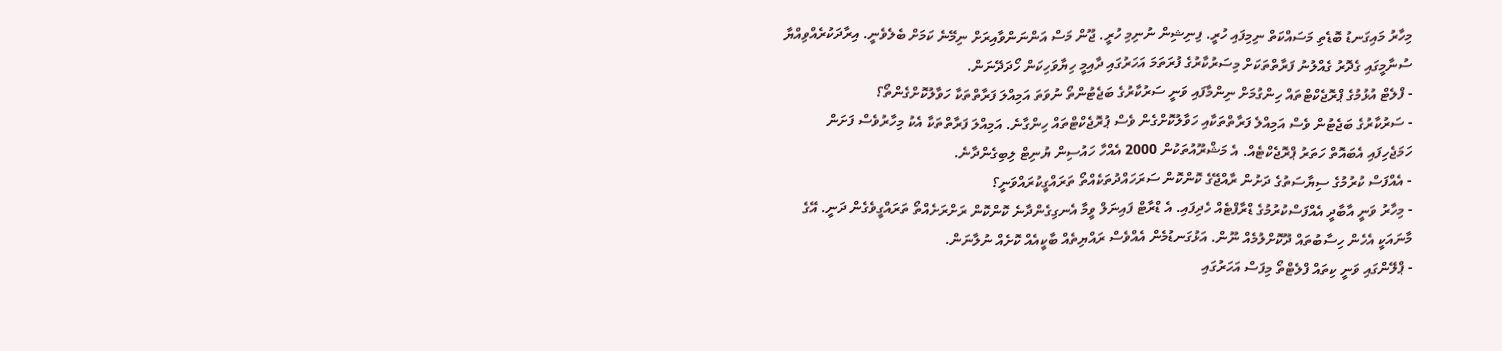މިހާރު މައިގަނޑު ބޮޑެތި މަސައްކަތް ނިމިފައި ހުރީ. ފިނިޝިން ނުނިމި ހުރީ. ޖޫން މަސް އަންނަންވާއިރަށް ނިމޭނެ ކަމަށް ބެލެވެނީ. އިރާދަކުރެއްވިއްޔާ ސުނާމީގައި ގެދޮރު ގެއްލުނު ފަރާތްތަކަށް މިސަރުކާރުގެ ފުރަތަމަ އަހަރުގައި ދާއިމީ ހިޔާވަހިކަން ހޯދަދޭނަން.
- ފްލެޓް އުޅުމުގެ ޕްރޮޖެކްޓްތައް ހިންގުމަށް ނިންމާފައި ވަނީ ސަރުކާރުގެ ބަޖެޓުންތޯ ނުވަތަ އަމިއްލަ ފަރާތްތަކާ ހަވާލުކޮށްގެންތޯ؟
- ސަރުކާރުގެ ބަޖެޓުން ވެސް އަމިއްލެ ފަރާތްތަކާއި ހަވާލުކޮށްގެން ވެސް ޕުރޮޖެކްޓްތައް ހިންގާނެ. އަމިއްލަ ފަރާތްތަކާ އެކު މިހާރުވެސް ފަށަން ހަމަޖެހިފައި އެބައޮތް ހަތަރު ޕްރޮޖެކްޓެއް. އެ މަޝްރޫއުތަކުން 2000 އެއްހާ ހައުސިން ޔުނިޓް ލިބިގެންދާނެ.
- އެއްފަސް ކުރުމުގެ ސިޔާސަތުގެ ދަށުން ރާއްޖޭގެ ކޮންކޮން ސަރަހައްދުތަކެއްތޯ ތަރައްގީކުރައްވަނީ؟
- މިހާރު ވަނީ އާބާދީ އެއްފަސްކުރުމުގެ ޑްރާފްޓެއް ހެދިފައި. އެ ޑްރާޓް ފައިނަލް ވީމާ އެނގިގެންދާނެ ކޮންކޮން ރަށްރަށެއްތޯ ތަރައްގީވެގެން ދަނީ. އޭގެ މާނައަކީ އެހެން ހިސާބުތައް ދޫކޮށްލުމެއް ނޫން. އަޅުގަނޑުމެން އެއްވެސް ރައްޔިތެއް ބާކީއެއް ކޮށެއް ނުލާނަން.
- ޕްލޭންގައި ވަނީ ކިތައް ފްލެޓްތޯ މިފަސް އަހަރުގައި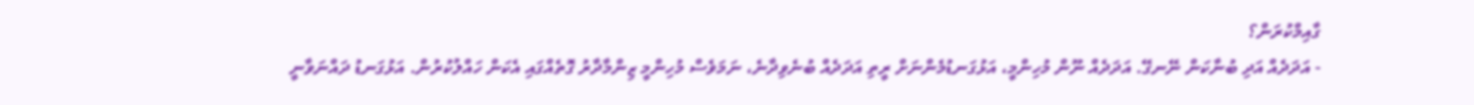ގާއިމްކުރަން؟
- އަދަދެއް އަދި ބުނާކަން ނޭނގޭ. އަދަދެއް ނޫން މުހިންމީ، އަޅުގަނޑުމެންނަށް ރީތި އަދަދެއް ބުނެވިދާނެ، ނަމަވެސް މުހިންމީ ޒިންމާދާރު ގޮތެއްގައި އެކަން ހައްލުކުރުން. އަޅުގަނޑު ދައްނަވާނީ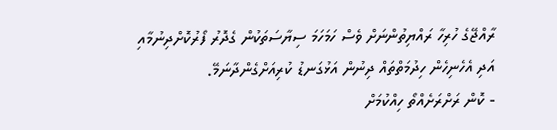ރާއްޖޭގެ ހުރިހާ ރައްޔިތުންނަށް ވެސް ހަމަހަމަ ސިޔާސަތަކުން ގެދޮރު ފޯރުކޮށްދިނުމާއި އަދި އެހެނިހެން ހިދުމަތްތައް ދިނުން އަޅުގަނޑު ކުރިއަށްގެންދާނަމޭ.
- ކޮން ރަށްރަށެއްތޯ ހިއްކުމަށް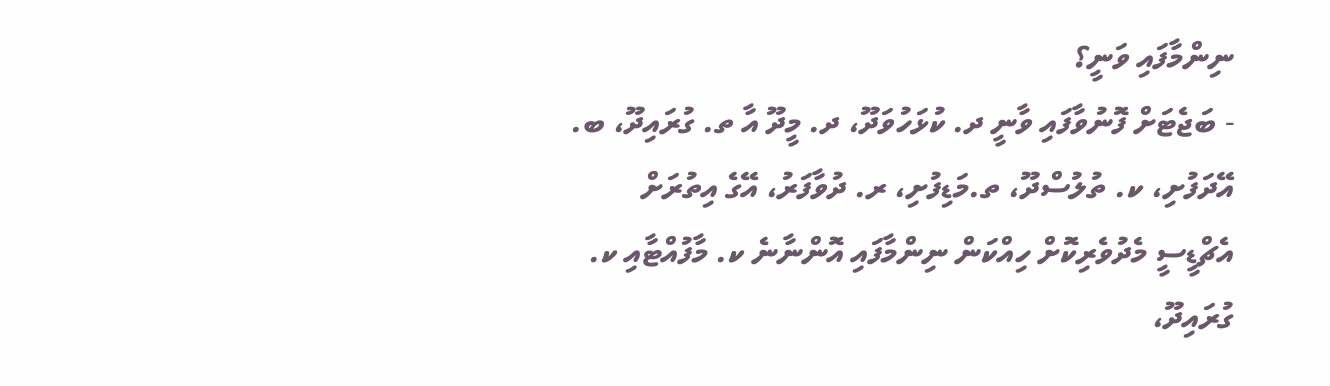ނިންމާފައި ވަނީ؟
- ބަޖެޓަށް ފޮނުވާފައި ވާނީ ދ. ކުޅަހުވަދޫ، ދ. މީދޫ އާ ތ. ގުރައިދޫ، ބ. އޭދަފުށި، ކ. ތުލުސްދޫ، ތ.މަޑިފުށި، ރ. ދުވާފަރު، އޭގެ އިތުރަށް އެޗްޑީސީ މެދުވެރިކޮށް ހިއްކަން ނިންމާފައި އޮންނާނެ ކ. މާފުއްޓާއި ކ. ގުރައިދޫ،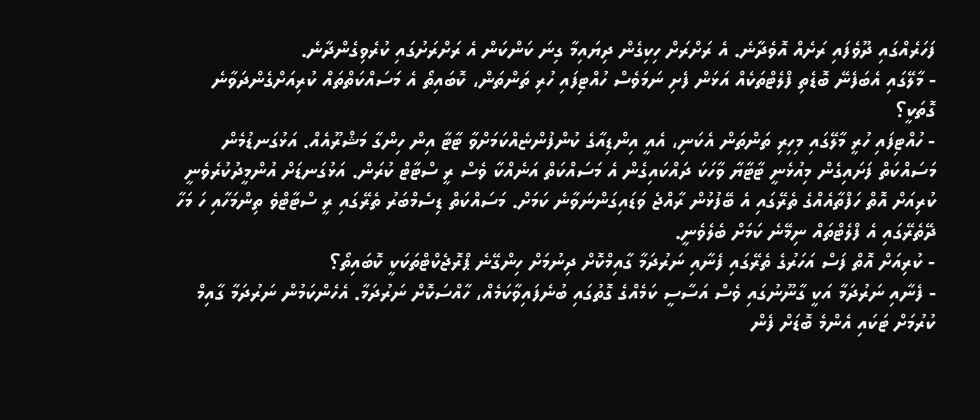ފަހަރެއްގައި ދޫވެފައި ރަށެއް އޮވެދާނެ. އެ ރަށްރަށް ހިކިގެން ދިޔައިމާ ގިނަ ކަންކަން އެ ރަށްރަށުގައި ކުރެވިގެންދާނެ.
- މާލޭގައި އެބަފެނޭ ބޮޑެތި ފްލެޓްތަކެއް އަޅަން ފެށި ނަމަވެސް ހުއްޓިފައި ހުރި ތަންތަން، ކޮބައިތޯ އެ މަސައްކަތްތައް ކުރިއަށްގެންދަވާނެ ގޮތަކީ؟
- ހުއްޓިފައި ހުރީ މާލޭގައި މިހިރި ތަންތަން އެކަނި، އެއީ އިންޑިއާގެ ކުންފުންޏެއްކަމަށްވާ ޓާޓާ އިން ހިންގާ މަޝްރޫއެއް. އަޅުގަނޑުމެން މަސައްކަތް ފަށައިގެން މިއުޅެނީ ޓާޓާޔާ ވާހަކަ ދައްކައިގެން އެ މަސައްކަތް އަނެއްކާ ވެސް ރީ ސްޓާޓް ކުރަން. އަޅުގަނޑަށް އުންމީދުކުރެވެނީ ކުރިއަށް އޮތް ހަފްތާއެއްގެ ތެރޭގައި އެ ބޭފުޅުން ރާއްޖެ ވަޑައިގަންނަވާނެ ކަމަށް. މަސައްކަތް ޑިސެމްބަރު ތެރޭގައި ރީ ސްޓާޓްވެ ތިންމަހާއި ހަ މަހާ ދޭތެރޭގައި އެ ފްލެޓްތައް ނިމޭނެ ކަމަށް ބެލެވެނީ.
- ކުރިއަށް އޮތް ފަސް އަހަރުގެ ތެރޭގައި ފެނާއި ނަރުދަމާ ގާއިމްކޮށް ދިނުމަށް ހިންގޭނެ ޕްރޮޖެކްޓްތަކަކީ ކޮބައިތޯ؟
- ފެނާއި ނަރުދަމާ އަކީ ގާނޫނުގައި ވެސް އަސާސީ ކަމެއްގެ ގޮތުގައި ބުނެފައިވާކަމެއް، ހާއްސަކޮށް ނަރުދަމާ. އެހެންކަމުން ނަރުދަމާ ގާއިމް ކުރުމަށް ޓަކައި އެންމެ ބޮޑަށް ފެން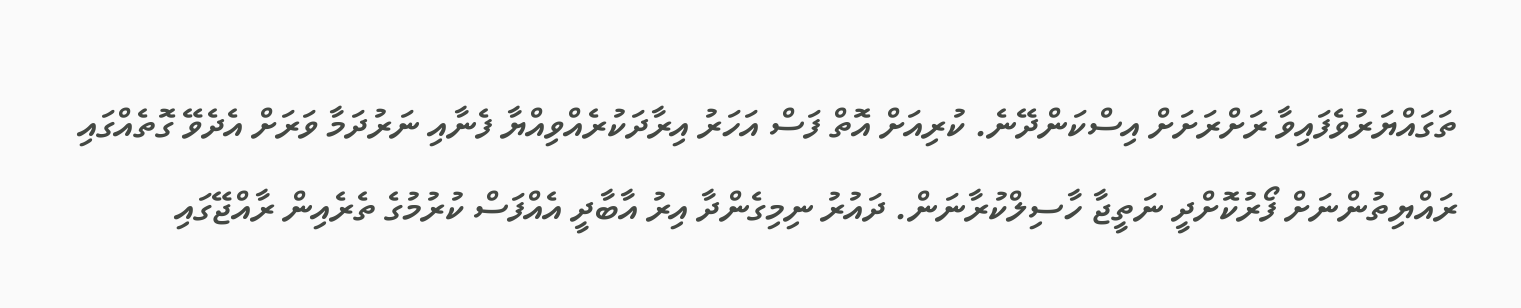ތަގައްޔަރުވެފައިވާ ރަށްރަށަށް އިސްކަންދޭނެ. ކުރިއަށް އޮތް ފަސް އަހަރު އިރާދަކުރެއްވިއްޔާ ފެނާއި ނަރުދަމާ ވަރަށް އެދެވޭ ގޮތެއްގައި ރައްޔިތުންނަށް ފޯރުކޮށްދީ ނަތީޖާ ހާސިލްކުރާނަން. ދައުރު ނިމިގެންދާ އިރު އާބާދީ އެއްފަސް ކުރުމުގެ ތެރެއިން ރާއްޖޭގައި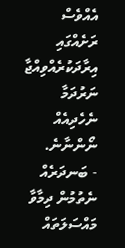އެއްވެސް ރަށެއްގައި އިރާދަކުރެއްވިއްޖާ ނަރުދަމާ ނެހެދިއެއް ނޯންނާނެ.
- ބަނދަރެއް ނެތުމުން ދިމާވާ މައްސަލަތައް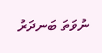ނުވަތަ ބަނދަރު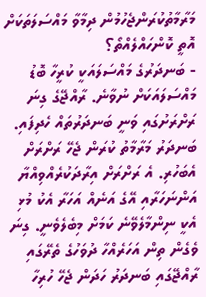މަރާމާތުކުރަންޖެހުމުން ދިމާވާ މައްސަލަތަކަށް އޮތީ ކޮންހައްލެއްތޯ؟
- ބަނދަރުގެ މައްސަލައަކީ ކުރީހާ ބޮޑު މައްސަލައަކަށް ނުވާނެ. ރާއްޖޭގެ ގިނަ ރަށްރަށުގައި ވަނީ ބަނދަރުތައް ހެދިފައި. ބަނދަރު މަރާމާތު ކުރަން ޖެހޭ ރަށްރަށް އެބަހުރި. އެ ރަށްރަށް އިރާދަކުރެއްވިއްޔާ އަންނަހަރާއި އޭގެ އަނެއް އަހަރާ އެކު މުޅި އެކީ ނިންމާލެވޭނެ ކަމަށް މިބެލެވެނީ. ގިނަ ވެގެން ތިން އަހަރެއްހާ ދުވަހުގެ ތެރޭގައި ރާއްޖޭގައި ބަނދަރު ހަދަން ޖެހޭ ހުރިހާ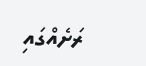ރަށެއްގައި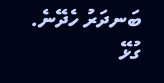ބަނދަރު ހެދޭނެ.
ގުޅޭ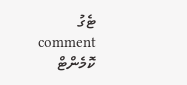ޓެގު
comment ކޮމެންޓް